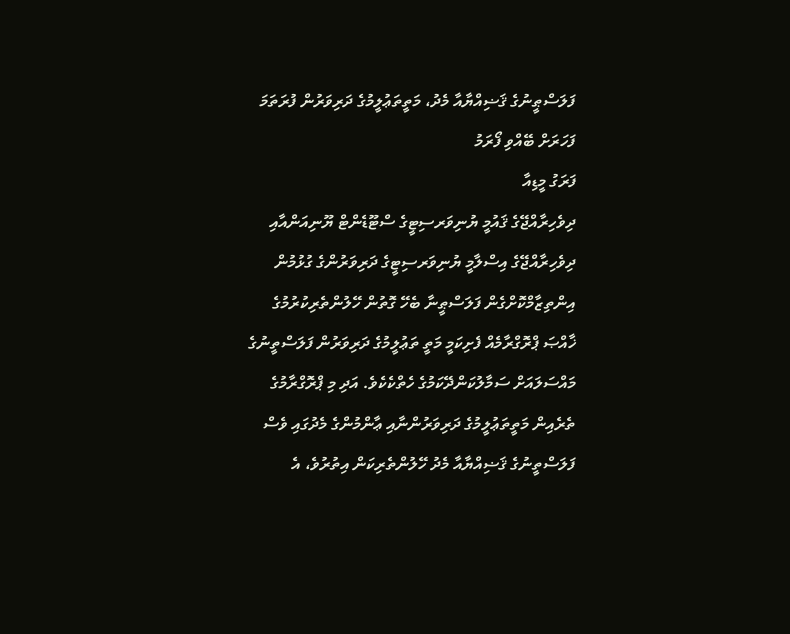ފަލަސްޠީނުގެ ޤަޟިއްޔާއާ މެދު، މަތީތަޢުލީމުގެ ދަރިވަރުން ފުރަތަމަ ފަހަރަށް ބޭއްވި ފޯރަމު
ފަރަގު މީޑިއާ
ދިވެހިރާއްޖޭގެ ޤައުމީ ޔުނިވަރސިޓީގެ ސްޓޫޑެންޓް ޔޫނިއަންއާއި ދިވެހިރާއްޖޭގެ އިސްލާމީ ޔުނިވަރސިޓީގެ ދަރިވަރުންގެ ގުޅުމުން އިންތިޒާމްކޮށްގެން ފަލަސްޠީނާ ބެހޭ ގޮތުން ހޭލުންތެރިކުރުމުގެ ޚާއްޞަ ޕްރޮގްރާމެއް ފެށިކަމީ މަތީ ތަޢުލީމުގެ ދަރިވަރުން ފަލަސްތީނުގެ މައްސަލައަށް ސަމާލުކަންދޭކަމުގެ ހެތްކެކެވެ. އަދި މި ޕްރޮގްރާމުގެ ތެރެއިން މަތީތަޢުލީމުގެ ދަރިވަރުންނާއި ޢާންމުންގެ މެދުގައި ވެސް ފަލަސްތީނުގެ ޤަޟިއްޔާއާ މެދު ހޭލުންތެރިކަން އިތުރުވެ، އެ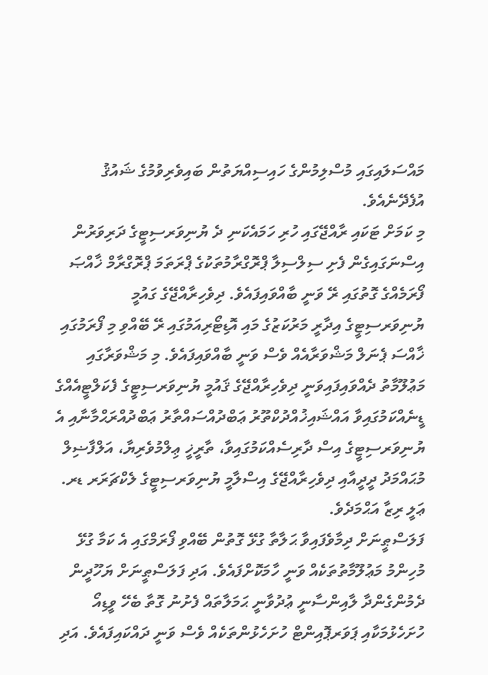މައްސަލައިގައި މުސްލިމުންގެ ހައިސިއްޔަތުން ބައިވެރިވުމުގެ ޝައުޤު އުފެދޭނެއެވެ.
މި ކަމަށް ޓަކައި ރާއްޖޭގައި ހުރި ހަމައެކަނި ދެ ޔުނިވަރސިޓީގެ ދަރިވަރުން އިސްނަގައިގެން ފެށި ސިލްސިލާ ޕްރޮގްރާމުތަކުގެ ޕްރަތަމަ ޕްރޮގްރާމް ޚާއްޞަ ފޯރަމެއްގެ ގޮތުގައި ރޭ ވަނީ ބާއްވައިފައެވެ. ދިވެހިރާއްޖޭގެ ގައުމީ ޔުނިވަރސިޓީގެ އިދާރީ މަރުކަޒުގެ މައި އޮޑިޓޯރިއަމުގައި ރޭ ބޭއްވި މި ފޯރަމުގައި ޚާއްސަ ޕެނަލް މަޝްވަރާއެއް ވެސް ވަނީ ބާއްވައިފައެވެ. މި މަޝްވަރާގައި މަޢުލޫމާތު ދެއްވައިފައިވަނީ ދިވެހިރާއްޖޭގެ ޤައުމީ ޔުނިވަރސިޓީގެ ފެކަލްޓީއެއްގެ ޑީނެއްކަމުގައިވާ އައްޝައިޚުއްދުކްތޫރު ޢަބްދުއްސައްތާރު ޢަބްދުއްރަޙްމާނާއި އެ ޔުނިވަރސިޓީގެ އިސް ދާރިސެއްކަމުގައިވާ، ތާރީޚީ ޢިލްމުވެރިޔާ، އަލްފާޟިލް މުޙައްމަދު ދީދީއާއި ދިވެހިރާއްޖޭގެ އިސްލާމީ ޔުނިވަރސިޓީގެ ލެކްޗަރަރ ޑރ. ޢަލީ ރިޒާ އަޙްމަދެވެ.
ފަލަސްޠީނަށް ދިމާވެފައިވާ ޙަލާތާ ގުޅޭ ގޮތުން ބޭއްވި ފޯރަމްގައި އެ ކަމާ ގުޅޭ މުހިންމު މަޢުލޫމާތުތަކެއް ވަނީ ހާމަކޮށްފައެވެ. އަދި ފަލަސްޠީނަށް ޔަހޫދީން ދެމުންގެންދާ ލާއިންސާނީ ޢުދުވާނީ ޙަމަލާތައް ފެށުނު ގޮތާ ބެހޭ ވީޑިއޯ ހުށަހެޅުމަކާއި ޕަވަރޕޮއިންޓް ހުށަހެޅުންތަކެއް ވެސް ވަނީ ދައްކައިފައެވެ. އަދި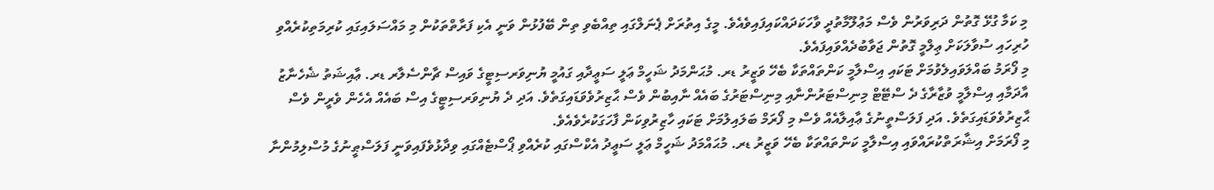މި ކަމާ ގުޅޭ ގޮތުން ދަރިވަރުން ވެސް މަޢުލޫމާތުދީ ވާހަކަދައްކައިފައިވެއެވެ. މީގެ އިތުރަށް ޕެނަލްގައި ތިއްބެވި ތިން ބޭފުޅުން ވަނީ އެކި ފަރާތްތަކުން މި މައްސަލައިގައި ކުރިމަތިކުރެއްވި ހުރިހައި ސުވާލަކަށް ޢިލްމީ ގޮތުން ޖަވާބުދެއްވައިފައެވެ.
މި ފޯރަމު ބައްލަވައިލެވުމަށް ޓަކައި އިސްލާމީ ކަންތައްތަކާ ބެހޭ ވަޒީރު ޑރ. މުޙަންމަދު ޝަހީމް ޢަލީ ސަޢީދާއި ގައުމީ ޔުނިވަރސިޓީގެ ވައިސް ޗާންސެލާރ ޑރ. ޢާއިޝަތު ޝެހެނާޒު އާދަމާއި އިސްލާމީ ވުޒާރާގެ ދެ ސްޓޭޓް މިނިސްޓަރުންނާއި މިނިސްޓަރުގެ ބައެއް ނާއިބުން ވެސް ޙާޒިރުވެވަޑައިގަތެވެ. އަދި ދެ ޔުނިވަރސިޓީގެ އިސް ބައެއް އެހެން ވެރީން ވެސް ޙާޒިރުވެވަޑައިގަތެވެ. އަދި ފަލަސްތީނުގެ ޢާއިލާއެއް ވެސް މި ފޯރަމް ބަލައިލުމަށް ޓަކައި ހާޒިރުވިކަން ފާހަގަކުރެވެއެވެ.
މި ފޯރަމަށް އިޝާރަތްކުރައްވައި އިސްލާމީ ކަންތައްތަކާ ބެހޭ ވަޒީރު ޑރ. މުޙައްމަދު ޝަހީމް ޢަލީ ސަޢީދު އެކްސްގައި ކުރެއްވި ޕޯސްޓެއްގައި ވިދާޅުވެފައިވަނީ ފަލަސްޠީނުގެ މުސްލިމުންނާ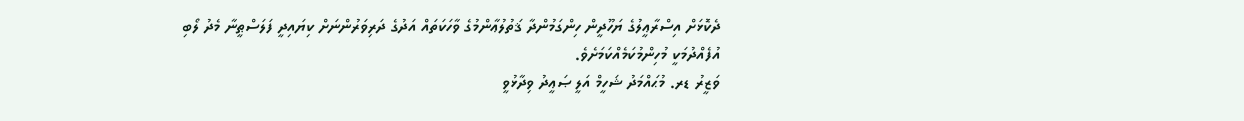ދެކޮޅަށް އިސްރާޢީލުގެ ޔަހޫދީން ހިންގަމުންދާ ޤަތުލުޢާންމުގެ ވާހަކަތައް އަދުގެ ދަރިވަރުންނަށް ކިޔައިދީ ފަލަސްޠީނާ މެދު ލޯބި އުފެއްދުމަކީ މުހިންމުކަމެއްކަމަށެވެ.
ވަޒީރު ޑރ. މުޙައްމަދު ޝަހީމް އަލީ ޞަޢީދު ވިދާޅުވީ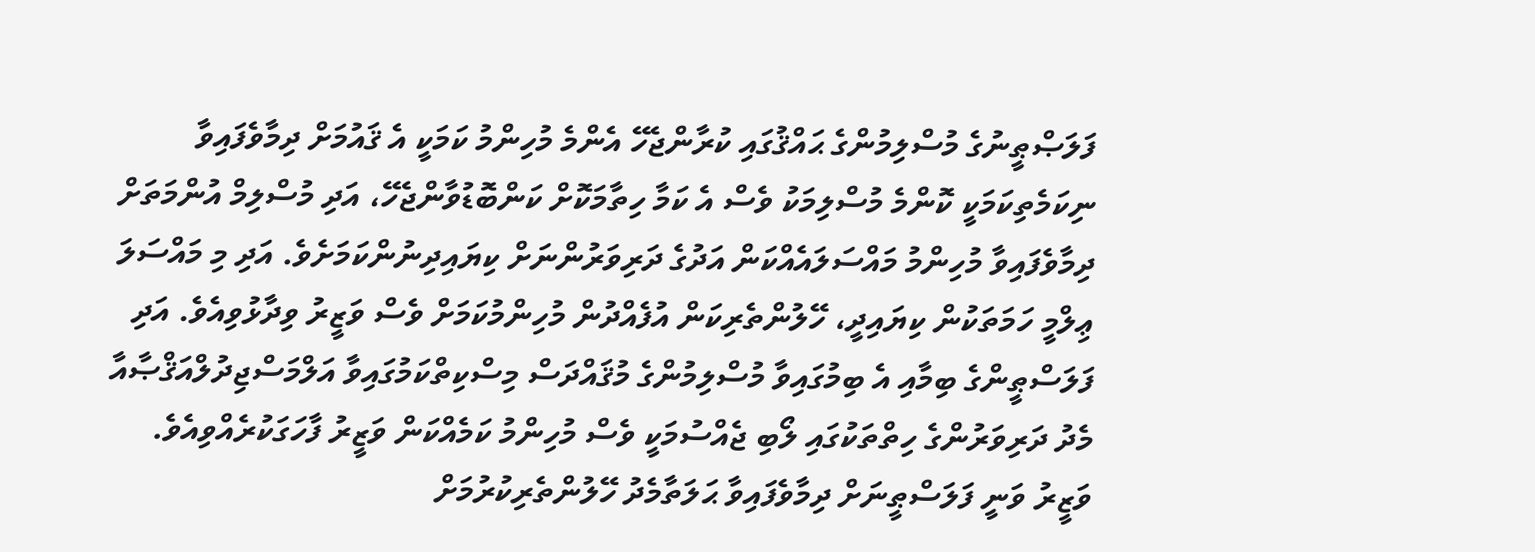ފަލަޞްޠީނުގެ މުސްލިމުންގެ ޙައްޤުގައި ކުރާންޖެހޭ އެންމެ މުހިންމު ކަމަކީ އެ ޤައުމަށް ދިމާވެފައިވާ ނިކަމެތިކަމަކީ ކޮންމެ މުސްލިމަކު ވެސް އެ ކަމާ ހިތާމަކޮށް ކަންބޮޑުވާންޖެހޭ، އަދި މުސްލިމް އުންމަތަށް ދިމާވެފައިވާ މުހިންމު މައްސަލައެއްކަން އަދުގެ ދަރިވަރުންނަށް ކިޔައިދިނުންކަމަށެވެ. އަދި މި މައްސަލަ ޢިލްމީ ހަމަތަކުން ކިޔައިދީ، ހޭލުންތެރިކަން އުފެއްދުން މުހިންމުކަމަށް ވެސް ވަޒީރު ވިދާޅުވިއެވެ. އަދި ފަލަސްޠީންގެ ބިމާއި އެ ބިމުގައިވާ މުސްލިމުންގެ މުޤައްދަސް މިސްކިތްކަމުގައިވާ އަލްމަސްޖިދުލްއަޤްޞާއާ މެދު ދަރިވަރުންގެ ހިތްތަކުގައި ލޯބި ޖެއްސުމަކީ ވެސް މުހިންމު ކަމެއްކަން ވަޒީރު ފާހަގަކުރެއްވިއެވެ.
ވަޒީރު ވަނީ ފަލަސްޠީނަށް ދިމާވެފައިވާ ޙަލަތާމެދު ހޭލުންތެރިކުރުމަށް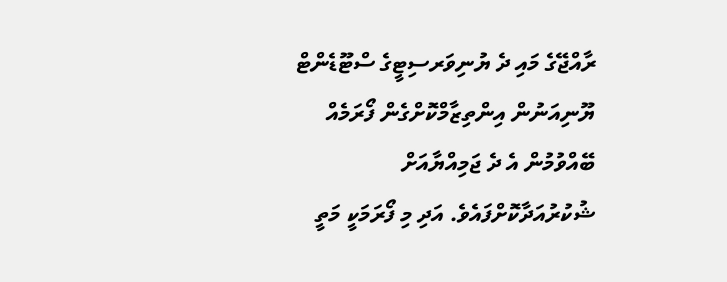ރާއްޖޭގެ މައި ދެ ޔުނިވަރސިޓީގެ ސްޓޫޑެންޓް ޔޫނިއަނުން އިންތިޒާމްކޮށްގެން ފޯރަމެއް ބޭއްވުމުން އެ ދެ ޖަމިއްޔާއަށް ޝުކުރުއަދާކޮށްފައެވެ. އަދި މި ފޯރަމަކީ މަތީ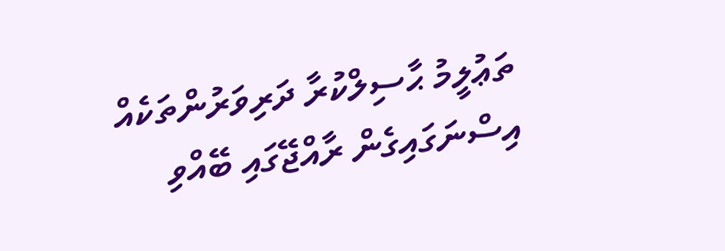ތަޢުލީމު ޙާސިލްކުރާ ދަރިވަރުންތަކެއް އިސްނަގައިގެން ރާއްޖޭގައި ބޭއްވި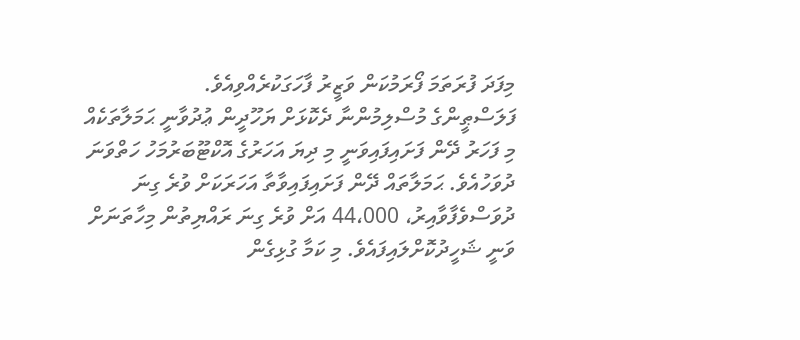މިފަދަ ފުރަތަމަ ފޯރަމުކަން ވަޒީރު ފާހަގަކުރެއްވިއެވެ.
ފަލަސްޠީންގެ މުސްލިމުންނާ ދެކޮޅަށް ޔަހޫދީން ޢުދުވާނީ ޙަމަލާތަކެއް މި ފަހަރު ދޭން ފަށައިފައިވަނީ މި ދިޔަ އަހަރުގެ އޮކްޓޫބަރުމަހު ހަތްވަނަ ދުވަހުއެވެ. ޙަމަލާތައް ދޭން ފަށައިފައިވާތާ އަހަރަކަށް ވުރެ ގިނަ ދުވަސްވެފާވާއިރު، 44،000 އަށް ވުރެ ގިނަ ރައްޔިތުން މިހާތަނަށް ވަނީ ޝަހީދުކޮށްލައިފައެވެ. މި ކަމާ ގުޅިގެން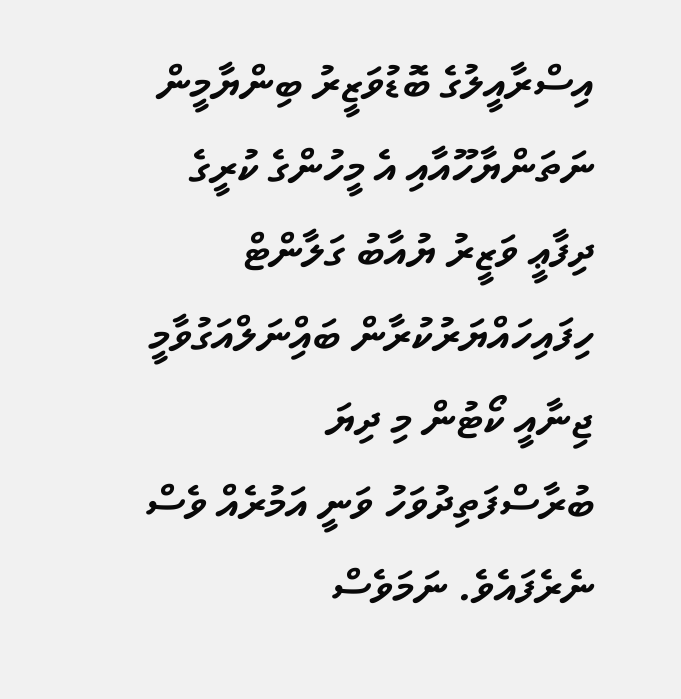އިސްރާއީލުގެ ބޮޑުވަޒީރު ބިންޔާމީން ނަތަންޔާހޫއާއި އެ މީހުންގެ ކުރީގެ ދިފާޢީ ވަޒީރު ޔުއާބު ގަލާންޓް ހިފައިހައްޔަރުކުރާން ބައްިނަލްއަގުވާމީ ޖިނާއީ ކޯޓުން މި ދިޔަ ބުރާސްފަތިދުވަހު ވަނީ އަމުރެއް ވެސް ނެރެފައެވެ. ނަމަވެސް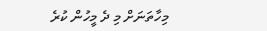މިހާތަނަށް މި ދެ މީހުން ކުރެ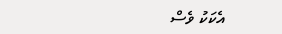އެކަކު ވެސް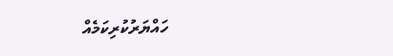ހައްޔަރުކުރިކަމެއް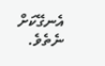އެނގޭކަށް ނެތެވެ.